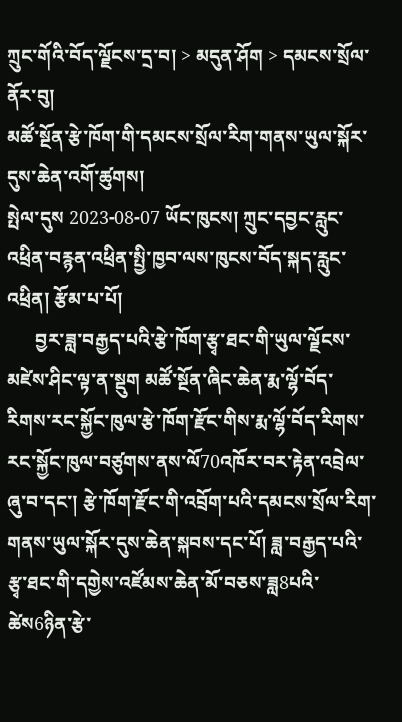ཀྲུང་གོའི་བོད་ལྗོངས་དྲ་བ། > མདུན་ཤོག > དམངས་སྲོལ་ནོར་བུ།
མཚོ་སྔོན་རྩེ་ཁོག་གི་དམངས་སྲོལ་རིག་གནས་ཡུལ་སྐོར་དུས་ཆེན་འགོ་ཚུགས།
སྤེལ་དུས 2023-08-07 ཡོང་ཁུངས། ཀྲུང་དབྱང་རླུང་འཕྲིན་བརྙན་འཕྲིན་སྤྱི་ཁྱབ་ལས་ཁུངས་བོད་སྐད་རླུང་འཕྲིན། རྩོམ་པ་པོ།
      བྱར་ཟླ་བརྒྱད་པའི་རྩེ་ཁོག་རྩྭ་ཐང་གི་ཡུལ་ལྗོངས་མཛེས་ཤིང་ལྟ་ན་སྡུག མཚོ་སྔོན་ཞིང་ཆེན་རྨ་ལྷོ་བོད་རིགས་རང་སྐྱོང་ཁུལ་རྩེ་ཁོག་རྫོང་གིས་རྨ་ལྷོ་བོད་རིགས་རང་སྐྱོང་ཁུལ་བཙུགས་ནས་ལོ70འཁོར་བར་རྟེན་འབྲེལ་ཞུ་བ་དང་། རྩེ་ཁོག་རྫོང་གི་འབྲོག་པའི་དམངས་སྲོལ་རིག་གནས་ཡུལ་སྐོར་དུས་ཆེན་སྐབས་དང་པོ། ཟླ་བརྒྱད་པའི་རྩྭ་ཐང་གི་དགྱེས་འཛོམས་ཆེན་མོ་བཅས་ཟླ8པའི་ཚེས6ཉིན་རྩེ་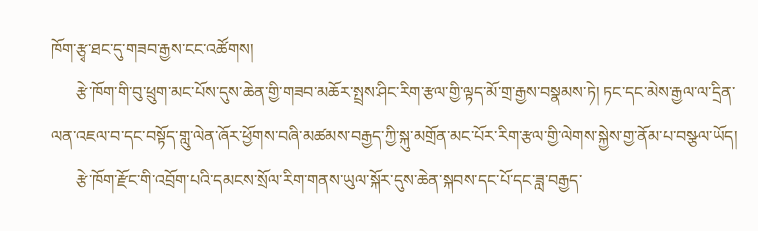ཁོག་རྩྭ་ཐང་དུ་གཟབ་རྒྱས་ངང་འཚོགས།
      རྩེ་ཁོག་གི་བུ་ཕྲུག་མང་པོས་དུས་ཆེན་གྱི་གཟབ་མཆོར་སྤྲས་ཤིང་རིག་རྩལ་གྱི་ལྟད་མོ་གྲ་རྒྱས་བསྣམས་ཏེ། ཏང་དང་མེས་རྒྱལ་ལ་དྲིན་ལན་འཇལ་བ་དང་བསྟོད་གླུ་ལེན་ཞོར་ཕྱོགས་བཞི་མཚམས་བརྒྱད་ཀྱི་སྐུ་མགྲོན་མང་པོར་རིག་རྩལ་གྱི་ལེགས་སྐྱེས་གྱ་ནོམ་པ་བསྩལ་ཡོད།
      རྩེ་ཁོག་རྫོང་གི་འབྲོག་པའི་དམངས་སྲོལ་རིག་གནས་ཡུལ་སྐོར་དུས་ཆེན་སྐབས་དང་པོ་དང་ཟླ་བརྒྱད་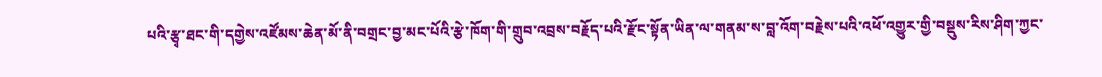པའི་རྩྭ་ཐང་གི་དགྱེས་འཛོམས་ཆེན་མོ་ནི་བགྲང་བྱ་མང་པོའི་རྩེ་ཁོག་གི་གྲུབ་འབྲས་བརྗོད་པའི་རྫོང་སྟོན་ཡིན་ལ་གནམ་ས་བླ་འོག་བརྗེས་པའི་འཕོ་འགྱུར་གྱི་བསྡུས་རིས་ཤིག་ཀྱང་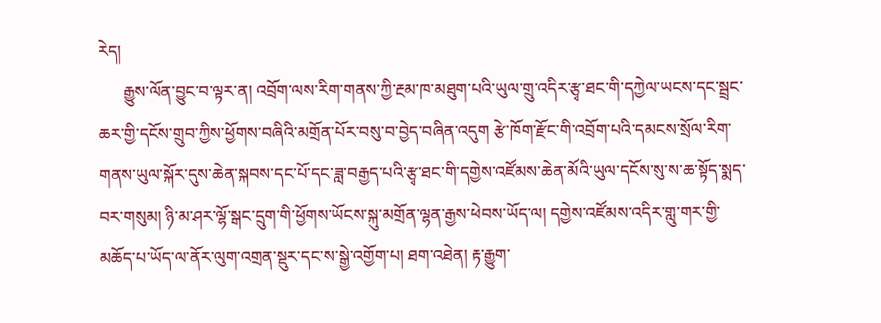རེད།
      རྒྱུས་ལོན་བྱུང་བ་ལྟར་ན། འབྲོག་ལས་རིག་གནས་ཀྱི་རྔམ་ཁ་མཐུག་པའི་ཡུལ་གྲུ་འདིར་རྩྭ་ཐང་གི་དཀྱེལ་ཡངས་དང་སྦྲང་ཆར་གྱི་དངོས་གྲུབ་ཀྱིས་ཕྱོགས་བཞིའི་མགྲོན་པོར་བསུ་བ་བྱེད་བཞིན་འདུག རྩེ་ཁོག་རྫོང་གི་འབྲོག་པའི་དམངས་སྲོལ་རིག་གནས་ཡུལ་སྐོར་དུས་ཆེན་སྐབས་དང་པོ་དང་ཟླ་བརྒྱད་པའི་རྩྭ་ཐང་གི་དགྱེས་འཛོམས་ཆེན་མོའི་ཡུལ་དངོས་སུ་ས་ཆ་སྟོད་སྨད་བར་གསུམ། ཉི་མ་ཤར་ལྷོ་སྒང་དྲུག་གི་ཕྱོགས་ཡོངས་སྐུ་མགྲོན་ལྷན་རྒྱས་ཕེབས་ཡོད་ལ། དགྱེས་འཛོམས་འདིར་གླུ་གར་གྱི་མཆོད་པ་ཡོད་ལ་ནོར་ལུག་འགྲན་སྡུར་དང་ས་སྒྱེ་འགྱོག་པ། ཐག་འཐེན། རྟ་རྒྱུག་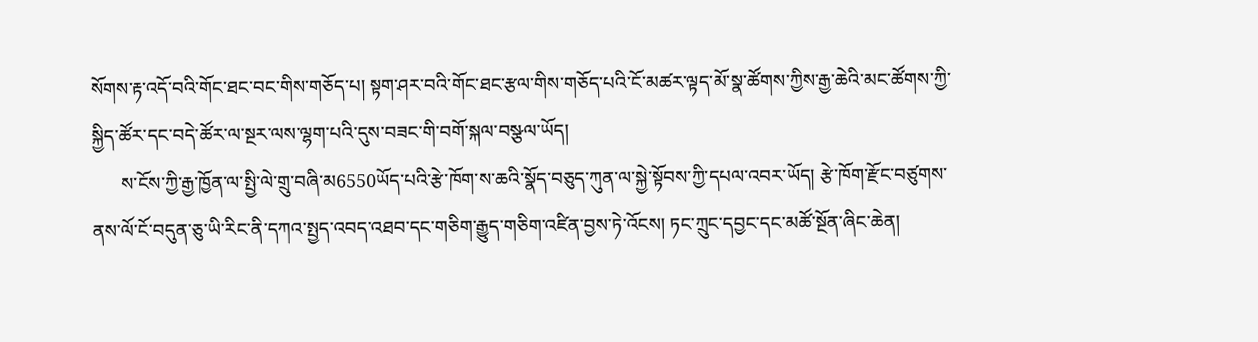སོགས་རྟ་འདོ་བའི་གོང་ཐང་བང་གིས་གཅོད་པ། སྟག་ཤར་བའི་གོང་ཐང་རྩལ་གིས་གཅོད་པའི་ངོ་མཚར་ལྟད་མོ་སྣ་ཚོགས་ཀྱིས་རྒྱ་ཆེའི་མང་ཚོགས་ཀྱི་སྐྱིད་ཚོར་དང་བདེ་ཚོར་ལ་སྔར་ལས་ལྷག་པའི་དུས་བཟང་གི་བགོ་སྐལ་བསྩལ་ཡོད།
      ས་ངོས་ཀྱི་རྒྱ་ཁྱོན་ལ་སྤྱི་ལེ་གྲུ་བཞི་མ6550ཡོད་པའི་རྩེ་ཁོག་ས་ཆའི་སྣོད་བཅུད་ཀུན་ལ་སྐྱེ་སྟོབས་ཀྱི་དཔལ་འབར་ཡོད། རྩེ་ཁོག་རྫོང་བཙུགས་ནས་ལོ་ངོ་བདུན་ཅུ་ཡི་རིང་ནི་དཀའ་སྤྱད་འབད་འཐབ་དང་གཅིག་རྒྱུད་གཅིག་འཛིན་བྱས་ཏེ་འོངས། ཏང་ཀྲུང་དབྱང་དང་མཚོ་སྔོན་ཞིང་ཆེན།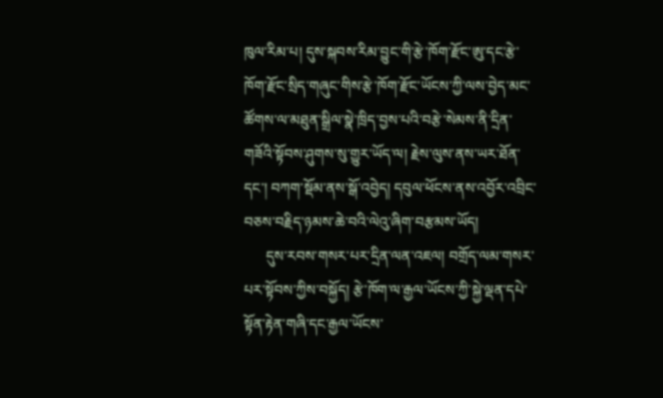ཁུལ་རིམ་པ། དུས་སྐབས་རིམ་བྱུང་གི་རྩེ་ཁོག་རྫོང་ཨུ་དང་རྩེ་ཁོག་རྫོང་སྲིད་གཞུང་གིས་རྩེ་ཁོག་རྫོང་ཡོངས་ཀྱི་ལས་བྱེད་མང་ཚོགས་ལ་མཐུན་སྒྲིལ་སྣེ་ཁྲིད་བྱས་པའི་བརྩེ་སེམས་ནི་དྲིན་གཟོའི་སྟོབས་ཤུགས་སུ་གྱུར་ཡོད་ལ། རྗེས་ལུས་ནས་ཡར་ཐོན་དང་། བཀག་སྡོམ་ནས་སྒོ་འབྱེད། དབུལ་ཕོངས་ནས་འབྱོར་འབྲིང་བཅས་བརྗིད་ཉམས་ཆེ་བའི་ལེའུ་ཞིག་བརྩམས་ཡོད།
      དུས་རབས་གསར་པར་དྲིན་ལན་འཇལ། བགྲོད་ལམ་གསར་པར་སྟོབས་ཀྱིས་བསྐྱོད། རྩེ་ཁོག་ལ་རྒྱལ་ཡོངས་ཀྱི་སྐྱེ་ལྡན་དཔེ་སྟོན་རྟེན་གཞི་དང་རྒྱལ་ཡོངས་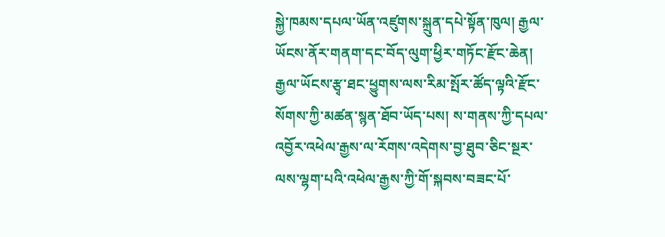སྐྱེ་ཁམས་དཔལ་ཡོན་འཛུགས་སྐྲུན་དཔེ་སྟོན་ཁུལ། རྒྱལ་ཡོངས་ནོར་གནག་དང་བོད་ལུག་ཕྱིར་གཏོང་རྫོང་ཆེན། རྒྱལ་ཡོངས་རྩྭ་ཐང་ཕྱུགས་ལས་རིམ་སྤོར་ཚོད་ལྟའི་རྫོང་སོགས་ཀྱི་མཚན་སྙན་ཐོབ་ཡོད་པས། ས་གནས་ཀྱི་དཔལ་འབྱོར་འཕེལ་རྒྱས་ལ་རོགས་འདེགས་བྱ་ཐུབ་ཅིང་སྔར་ལས་ལྷག་པའི་འཕེལ་རྒྱས་ཀྱི་གོ་སྐབས་བཟང་པོ་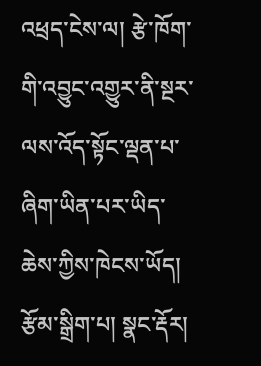འཕྲད་ངེས་ལ། རྩེ་ཁོག་གི་འབྱུང་འགྱུར་ནི་སྔར་ལས་འོད་སྟོང་ལྡན་པ་ཞིག་ཡིན་པར་ཡིད་ཆེས་ཀྱིས་ཁེངས་ཡོད།
རྩོམ་སྒྲིག་པ། སྣང་རྡོར།